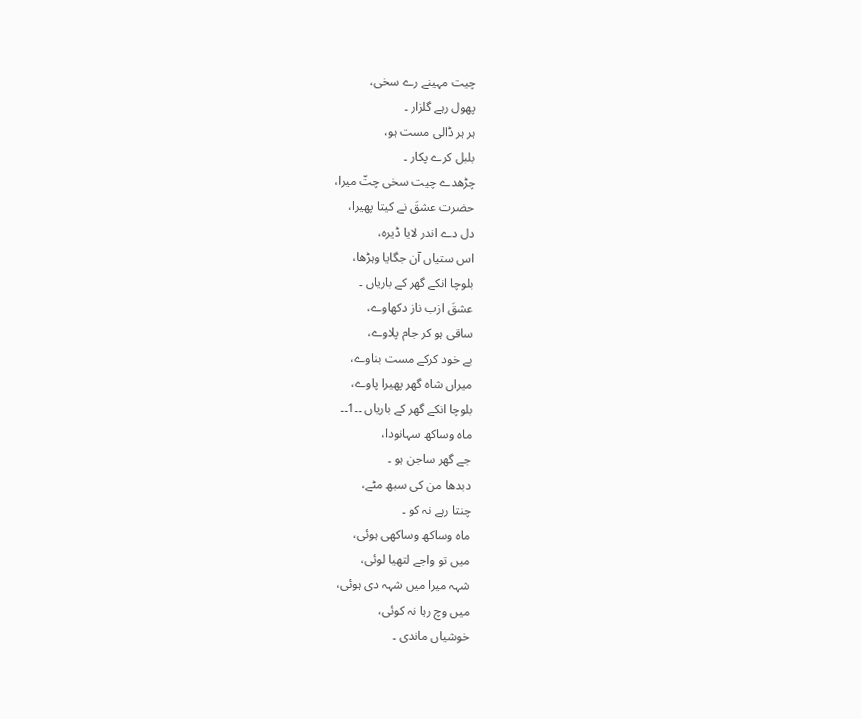چیت مہینے رے سخی،
پھول رہے گلزار ۔
ہر ہر ڈالی مست ہو،
بلبل کرے پکار ۔
چڑھدے چیت سخی چتّ میرا،
حضرت عشقَ نے کیتا پھیرا،
دل دے اندر لایا ڈیرہ،
اس ستیاں آن جگایا وہڑھا،
بلوچا انکے گھر کے باریاں ۔
عشقَ ازب ناز دکھاوے،
ساقی ہو کر جام پلاوے،
بے خود کرکے مست بناوے،
میراں شاہ گھر پھیرا پاوے،
بلوچا انکے گھر کے باریاں ۔۔1۔۔
ماہ وساکھ سہانودا،
جے گھر ساجن ہو ۔
دبدھا من کی سبھ مٹے،
چنتا رہے نہ کو ۔
ماہ وساکھ وساکھی ہوئی،
میں تو واجے لتھیا لوئی،
شہہ میرا میں شہہ دی ہوئی،
میں وچ رہا نہ کوئی،
خوشیاں ماندی ۔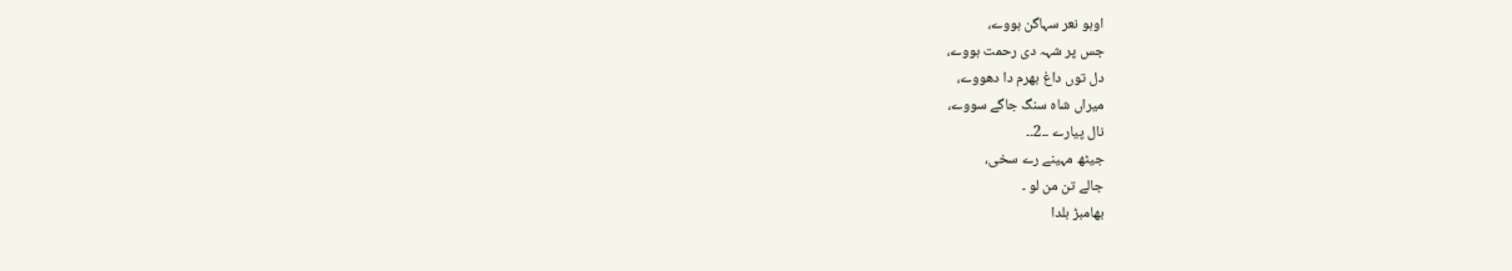اوہو نعر سہاگن ہووے،
جس پر شہہ دی رحمت ہووے،
دل توں داغ بھرم دا دھووے،
میراں شاہ سنگ جاگے سووے،
نال پیارے ۔۔2۔۔
جیٹھ مہینے رے سخی،
جالے تن من لو ۔
بھامبڑ بلدا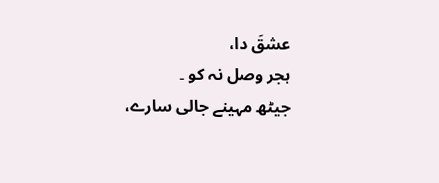عشقَ دا،
ہجر وصل نہ کو ۔
جیٹھ مہینے جالی سارے،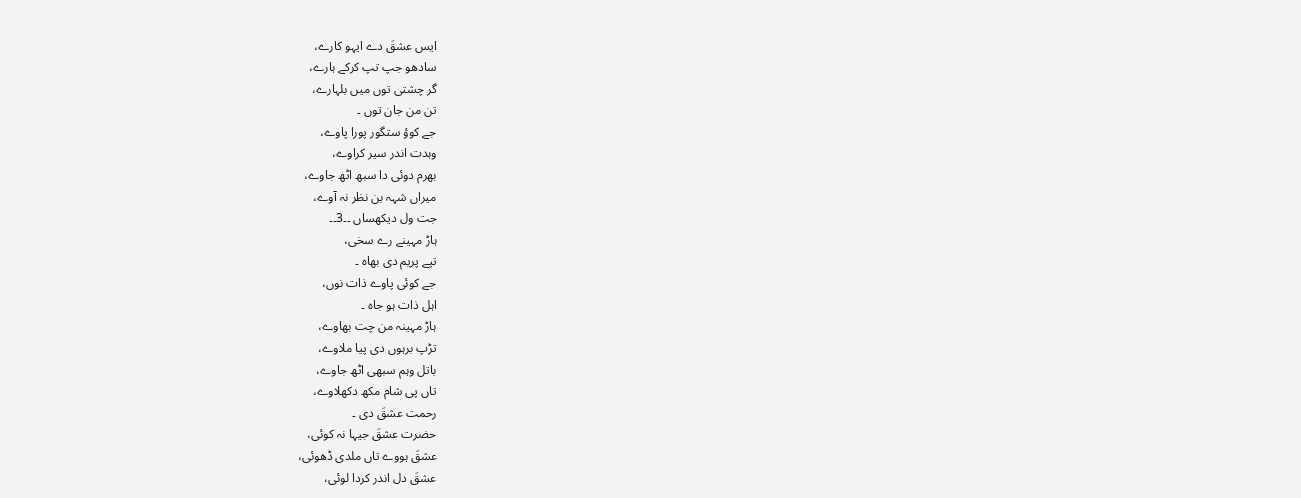ایس عشقَ دے ایہو کارے،
سادھو جپ تپ کرکے ہارے،
گر چشتی توں میں بلہارے،
تن من جان توں ۔
جے کوؤ ستگور پورا پاوے،
وہدت اندر سیر کراوے،
بھرم دوئی دا سبھ اٹھ جاوے،
میراں شہہ بن نظر نہ آوے،
جت ول دیکھساں ۔۔3۔۔
ہاڑ مہینے رے سخی،
تپے پریم دی بھاہ ۔
جے کوئی پاوے ذات نوں،
اہل ذات ہو جاہ ۔
ہاڑ مہینہ من چت بھاوے،
تڑپ برہوں دی پیا ملاوے،
باتل وہم سبھی اٹھ جاوے،
تاں پی شام مکھ دکھلاوے،
رحمت عشقَ دی ۔
حضرت عشقَ جیہا نہ کوئی،
عشقَ ہووے تاں ملدی ڈھوئی،
عشقَ دل اندر کردا لوئی،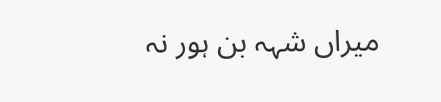میراں شہہ بن ہور نہ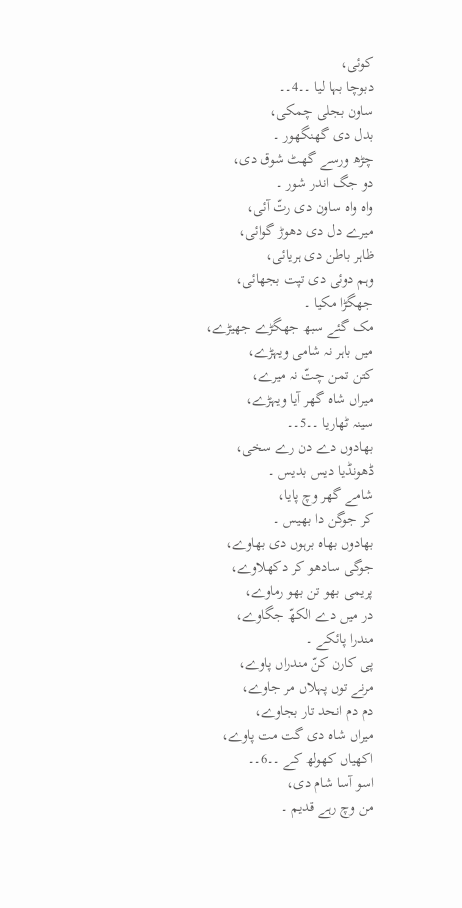کوئی،
دبوچا بہا لیا ۔۔4۔۔
ساون بجلی چمکی،
بدل دی گھنگھور ۔
چڑھ ورسے گھٹ شوق دی،
دو جگ اندر شور ۔
واہ واہ ساون دی رتّ آئی،
میرے دل دی دھوڑ گوائی،
ظاہر باطن دی ہریائی،
وہم دوئی دی تپت بجھائی،
جھگڑا مکیا ۔
مک گئے سبھ جھگڑے جھیڑے،
میں باہر نہ شامی ویہڑے،
کتن تمن چتّ نہ میرے،
میراں شاہ گھر آیا ویہڑے،
سینہ ٹھاریا ۔۔5۔۔
بھادوں دے دن رے سخی،
ڈھونڈیا دیس بدیس ۔
شامے گھر وچ پایا،
کر جوگن دا بھیس ۔
بھادوں بھاہ برہوں دی بھاوے،
جوگی سادھو کر دکھلاوے،
پریمی بھو تن بھو رماوے،
در میں دے الکھّ جگاوے،
مندرا پائکے ۔
پی کارن کنّ مندراں پاوے،
مرنے توں پہلاں مر جاوے،
دم دم انحد تار بجاوے،
میراں شاہ دی گت مت پاوے،
اکھیاں کھولھ کے ۔۔6۔۔
اسو آسا شام دی،
من وچ رہے قدیم ۔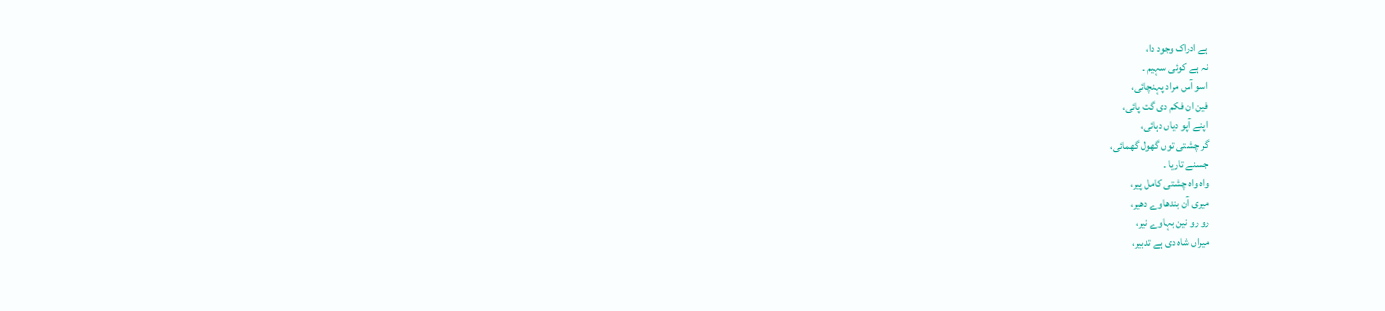ہے ادراک وجود دا،
نہ ہے کوئی سہیم ۔
اسو آس مراد پہنچائی،
فین ان فکم دی گت پائی،
اپنے آپو دیاں دہائی،
گر چشتی توں گھول گھمائی،
جسنے تاریا ۔
واہ واہ چشتی کامل پیر،
میری آن بندھاوے دھیر،
رو رو نین بہاوے نیر،
میراں شاہ دی ہے تدبیر،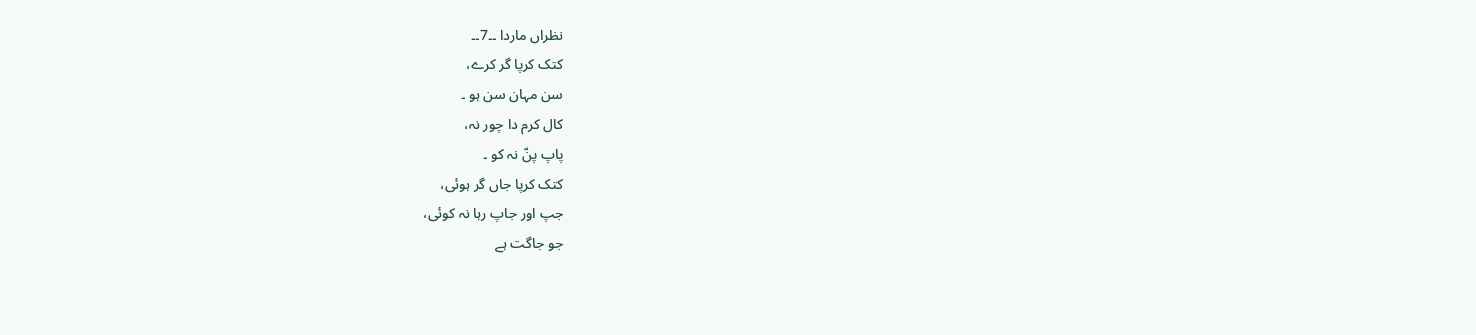نظراں ماردا ۔۔7۔۔
کتک کرپا گر کرے،
سن مہان سن ہو ۔
کال کرم دا چور نہ،
پاپ پنّ نہ کو ۔
کتک کرپا جاں گر ہوئی،
جپ اور جاپ رہا نہ کوئی،
جو جاگت ہے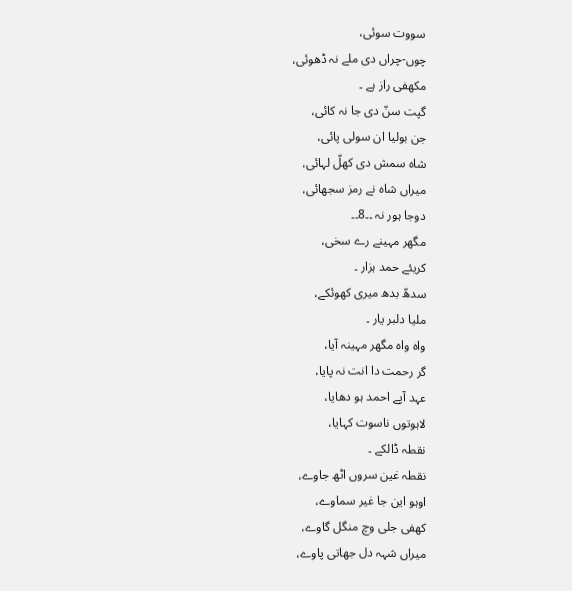سووت سوئی،
چوں-چراں دی ملے نہ ڈھوئی،
مکھفی راز ہے ۔
گپت سنّ دی جا نہ کائی،
جن بولیا ان سولی پائی،
شاہ سمش دی کھلّ لہائی،
میراں شاہ نے رمز سجھائی،
دوجا ہور نہ ۔۔8۔۔
مگھر مہینے رے سخی،
کریئے حمد ہزار ۔
سدھّ بدھ میری کھوئکے،
ملیا دلبر یار ۔
واہ واہ مگھر مہینہ آیا،
گر رحمت دا انت نہ پایا،
عہد آپے احمد ہو دھایا،
لاہوتوں ناسوت کہایا،
نقطہ ڈالکے ۔
نقطہ غین سروں اٹھ جاوے،
اوہو این جا غیر سماوے،
کھفی جلی وچ منگل گاوے،
میراں شہہ دل جھاتی پاوے،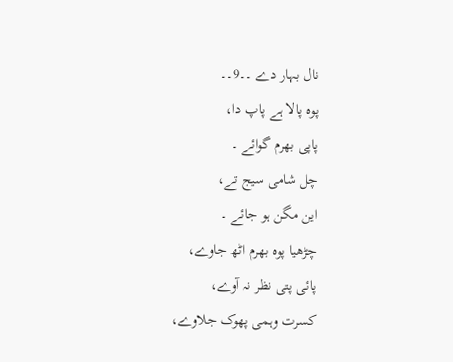نال بہار دے ۔۔9۔۔
پوہ پالا ہے پاپ دا،
پاپی بھرم گوائے ۔
چل شامی سیج تے،
این مگن ہو جائے ۔
چڑھیا پوہ بھرم اٹھ جاوے،
پائی پتی نظر نہ آوے،
کسرت وہمی پھوک جلاوے،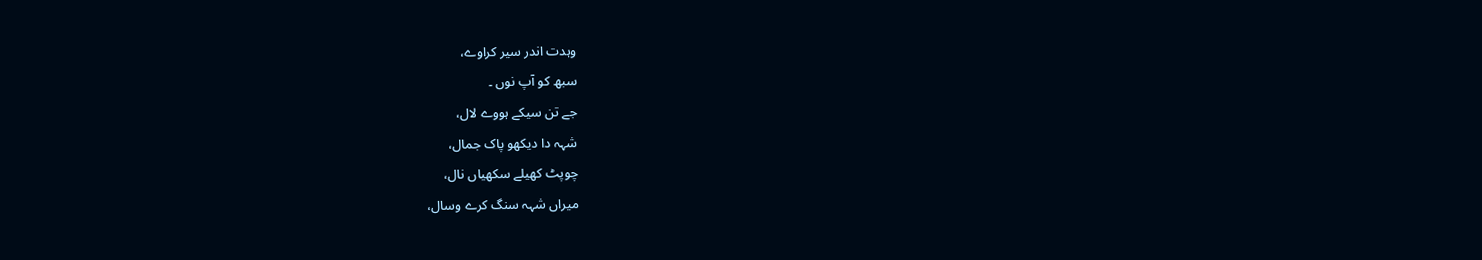وہدت اندر سیر کراوے،
سبھ کو آپ نوں ۔
جے تن سیکے ہووے لال،
شہہ دا دیکھو پاک جمال،
چوپٹ کھیلے سکھیاں نال،
میراں شہہ سنگ کرے وسال،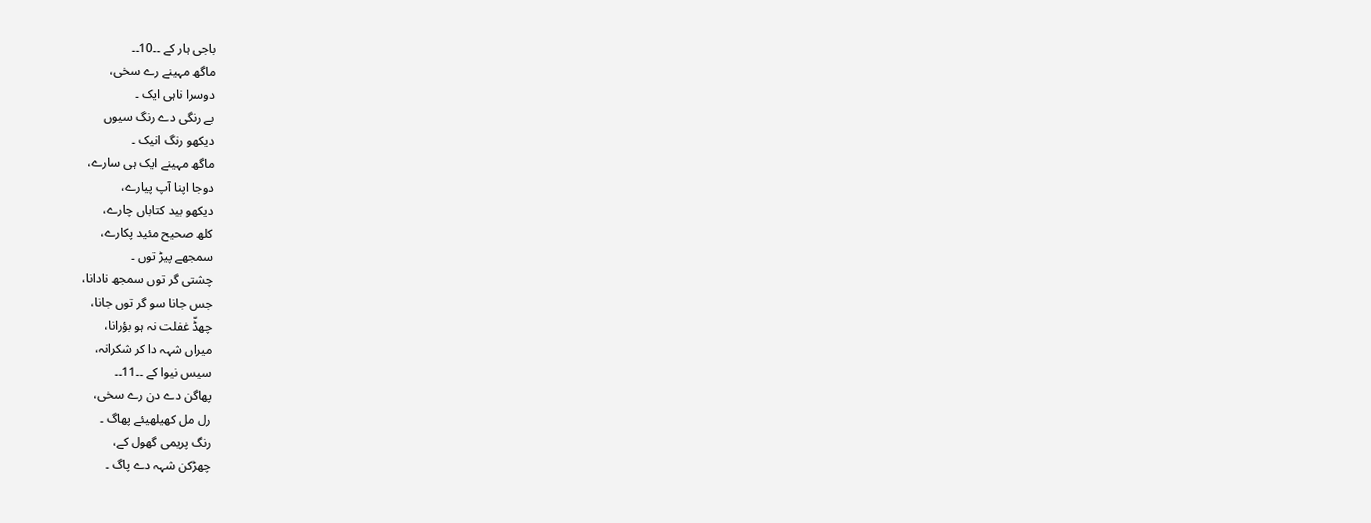باجی ہار کے ۔۔10۔۔
ماگھ مہینے رے سخی،
دوسرا ناہی ایک ۔
بے رنگی دے رنگ سیوں
دیکھو رنگ انیک ۔
ماگھ مہینے ایک ہی سارے،
دوجا اپنا آپ پیارے،
دیکھو بید کتاباں چارے،
کلھ صحیح مئید پکارے،
سمجھے پیڑ توں ۔
چشتی گر توں سمجھ نادانا،
جس جانا سو گر توں جانا،
چھڈّ غفلت نہ ہو بؤرانا،
میراں شہہ دا کر شکرانہ،
سیس نیوا کے ۔۔11۔۔
پھاگن دے دن رے سخی،
رل مل کھیلھیئے پھاگ ۔
رنگ پریمی گھول کے،
چھڑکن شہہ دے پاگ ۔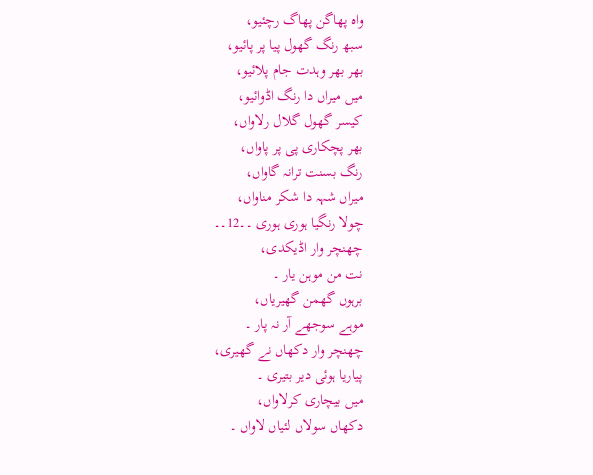واہ پھاگن پھاگ رچئیو،
سبھ رنگ گھول پیا پر پائیو،
بھر بھر وہدت جام پلائیو،
میں میراں دا رنگ اڈوائیو،
کیسر گھول گلال رلاواں،
بھر پچکاری پی پر پاواں،
رنگ بسنت ترانہ گاواں،
میراں شہہ دا شکر مناواں،
چولا رنگیا ہوری ہوری ۔۔12۔۔
چھنچر وار اڈیکدی،
نت من موہن یار ۔
برہوں گھمن گھیریاں،
موہے سوجھے آر نہ پار ۔
چھنچر وار دکھاں نے گھیری،
پیاریا ہوئی دیر بتیری ۔
میں بیچاری کرلاواں،
دکھاں سولاں لئیاں لاواں ۔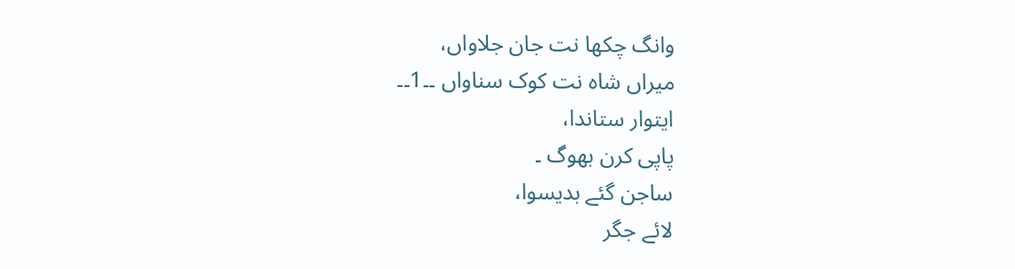وانگ چکھا نت جان جلاواں،
میراں شاہ نت کوک سناواں ۔۔1۔۔
ایتوار ستاندا،
پاپی کرن بھوگ ۔
ساجن گئے بدیسوا،
لائے جگر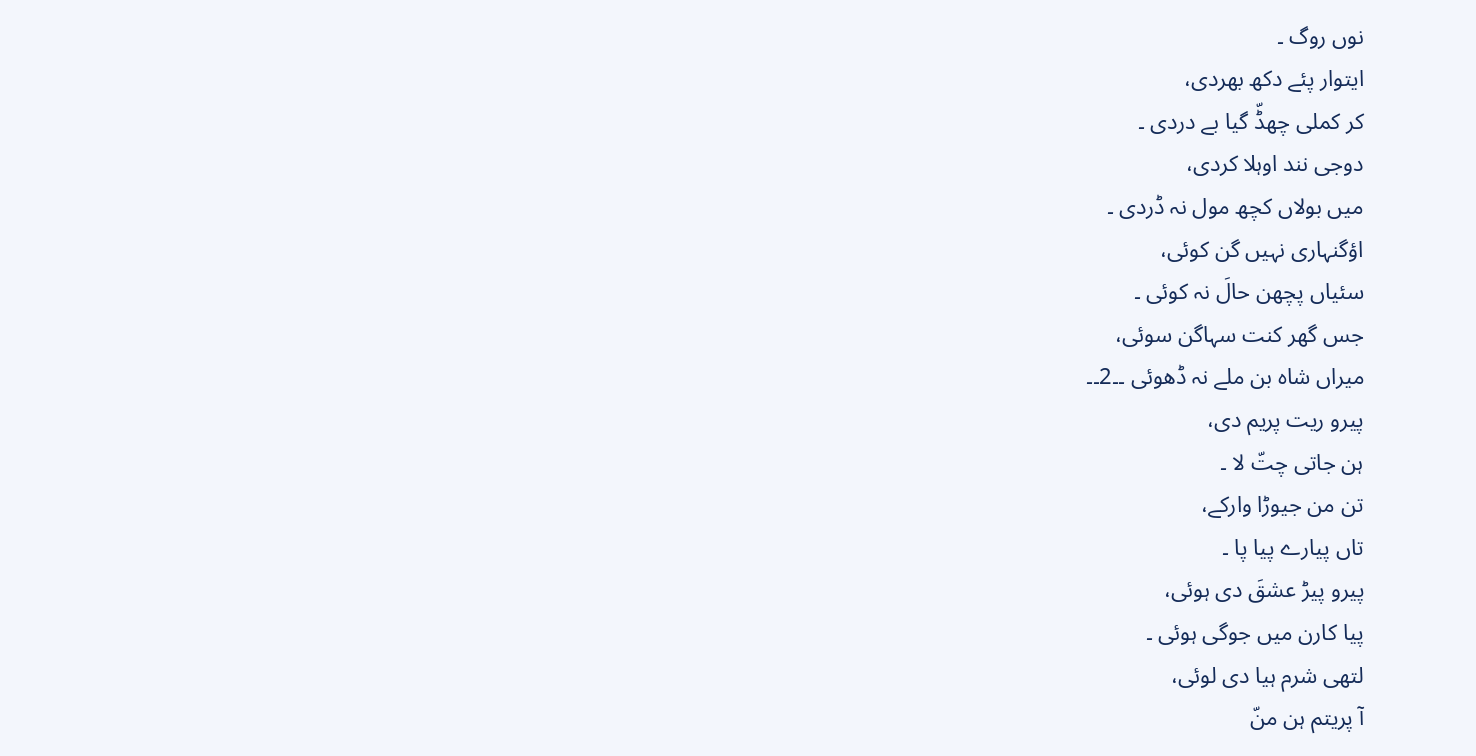نوں روگ ۔
ایتوار پئے دکھ بھردی،
کر کملی چھڈّ گیا بے دردی ۔
دوجی نند اوہلا کردی،
میں بولاں کچھ مول نہ ڈردی ۔
اؤگنہاری نہیں گن کوئی،
سئیاں پچھن حالَ نہ کوئی ۔
جس گھر کنت سہاگن سوئی،
میراں شاہ بن ملے نہ ڈھوئی ۔۔2۔۔
پیرو ریت پریم دی،
ہن جاتی چتّ لا ۔
تن من جیوڑا وارکے،
تاں پیارے پیا پا ۔
پیرو پیڑ عشقَ دی ہوئی،
پیا کارن میں جوگی ہوئی ۔
لتھی شرم ہیا دی لوئی،
آ پریتم ہن منّ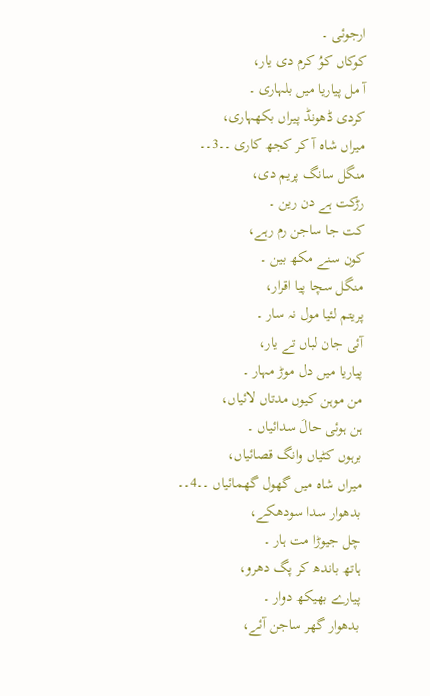ارجوئی ۔
کوکاں کوُ کرم دی یار،
آ مل پیاریا میں بلہاری ۔
کردی ڈھونڈ پیراں بکھہاری،
میراں شاہ آ کر کجھ کاری ۔۔3۔۔
منگل سانگ پریم دی،
رڑکت ہے دن رین ۔
کت جا ساجن رم رہے،
کون سنے مکھ بین ۔
منگل سچا پیا اقرار،
پریتم لئیا مول نہ سار ۔
آئی جان لباں تے یار،
پیاریا میں دل موڑ مہار ۔
من موہن کیوں مدتاں لائیاں،
ہن ہوئی حالَ سدائیاں ۔
برہوں کٹیاں وانگ قصائیاں،
میراں شاہ میں گھول گھمائیاں ۔۔4۔۔
بدھوار سدا سودھکے،
چل جیوڑا مت ہار ۔
ہاتھ باندھ کر پگ دھرو،
پیارے بھیکھ دوار ۔
بدھوار گھر ساجن آئے،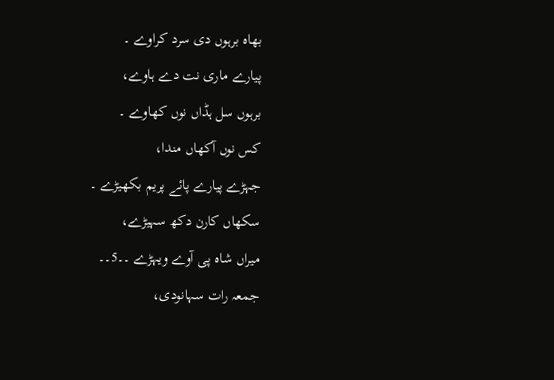بھاہ برہوں دی سرد کراوے ۔
پیارے ماری نت دے ہاوے،
برہوں سل ہڈاں نوں کھاوے ۔
کس نوں آکھاں مندا،
جہڑے پیارے پائے پریم بکھیڑے ۔
سکھاں کارن دکھ سہیڑے،
میراں شاہ پی آوے ویہڑے ۔۔5۔۔
جمعہ رات سہانودی،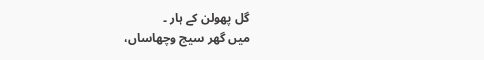گل پھولن کے ہار ۔
میں گھر سیج وچھاساں،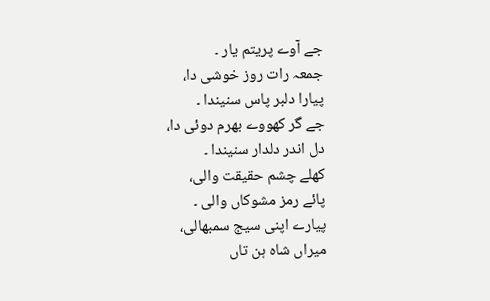جے آوے پریتم یار ۔
جمعہ رات روز خوشی دا،
پیارا دلبر پاس سنیندا ۔
جے گر کھووے بھرم دوئی دا،
دل اندر دلدار سنیندا ۔
کھلے چشم حقیقت والی،
پائے رمز مشوکاں والی ۔
پیارے اپنی سیج سمبھالی،
میراں شاہ ہن تاں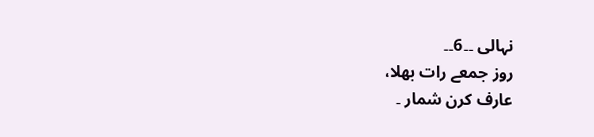نہالی ۔۔6۔۔
روز جمعے رات بھلا،
عارف کرن شمار ۔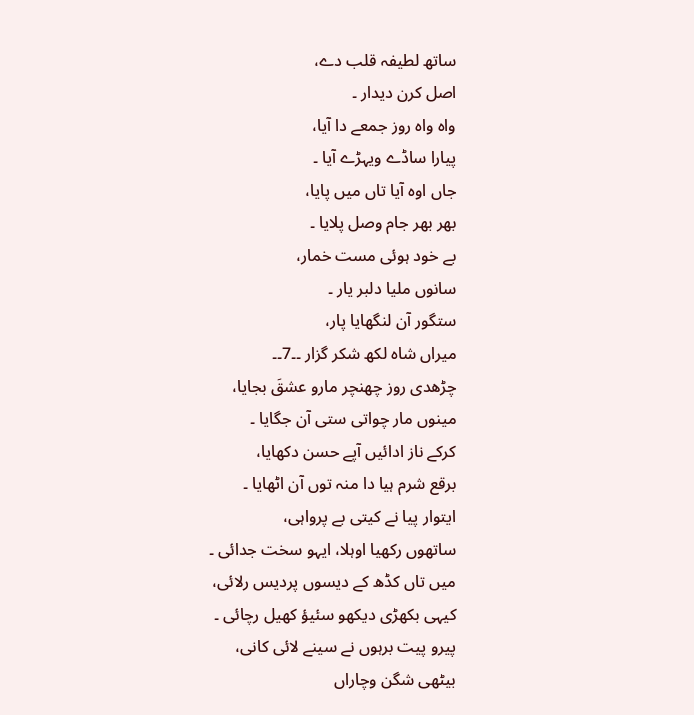ساتھ لطیفہ قلب دے،
اصل کرن دیدار ۔
واہ واہ روز جمعے دا آیا،
پیارا ساڈے ویہڑے آیا ۔
جاں اوہ آیا تاں میں پایا،
بھر بھر جام وصل پلایا ۔
بے خود ہوئی مست خمار،
سانوں ملیا دلبر یار ۔
ستگور آن لنگھایا پار،
میراں شاہ لکھ شکر گزار ۔۔7۔۔
چڑھدی روز چھنچر مارو عشقَ بجایا،
مینوں مار چواتی ستی آن جگایا ۔
کرکے ناز ادائیں آپے حسن دکھایا،
برقع شرم ہیا دا منہ توں آن اٹھایا ۔
ایتوار پیا نے کیتی بے پرواہی،
ساتھوں رکھیا اوہلا، ایہو سخت جدائی ۔
میں تاں کڈھ کے دیسوں پردیس رلائی،
کیہی بکھڑی دیکھو سئیؤ کھیل رچائی ۔
پیرو پیت برہوں نے سینے لائی کانی،
بیٹھی شگن وچاراں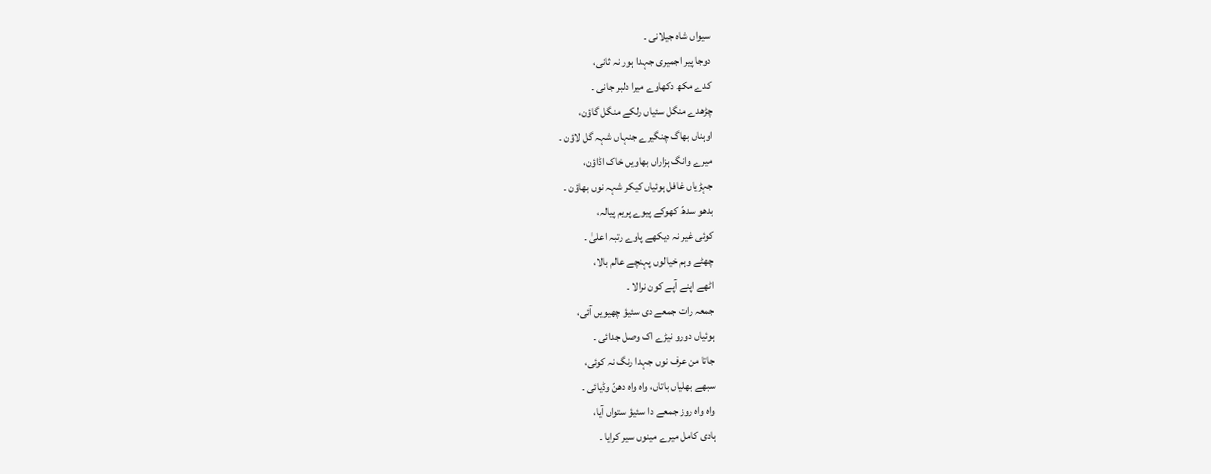سیواں شاہ جیلانی ۔
دوجا پیر اجمیری جہدا ہور نہ ثانی،
کدے مکھ دکھاوے میرا دلبر جانی ۔
چڑھدے منگل سئیاں رلکے منگل گاؤن،
اوہناں بھاگ چنگیرے جنہاں شہہ گل لاؤن ۔
میرے وانگ ہزاراں بھاویں خاک اڈاؤن،
جہڑیاں غافل ہوئیاں کیکر شہہ نوں بھاؤن ۔
بدھو سدھّ کھوکے پیوے پریم پیالہ،
کوئی غیر نہ دیکھے پاوے رتبہ اعلیٰ ۔
چھٹے وہم خیالوں پہنچے عالم بالا،
اٹھے اپنے آپے کون نرالا ۔
جمعہ رات جمعے دی سئیؤ چھیویں آئی،
ہوئیاں دورو نیڑے اک وصل جدائی ۔
جاتا من عرف نوں جہدا رنگ نہ کوئی،
سبھے بھلیاں باتاں، واہ واہ دھنّ وڈیائی ۔
واہ واہ روز جمعے دا سئیؤ ستواں آیا،
ہادی کامل میرے مینوں سیر کرایا ۔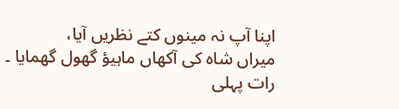اپنا آپ نہ مینوں کتے نظریں آیا،
میراں شاہ کی آکھاں ماہیؤ گھول گھمایا ۔
رات پہلی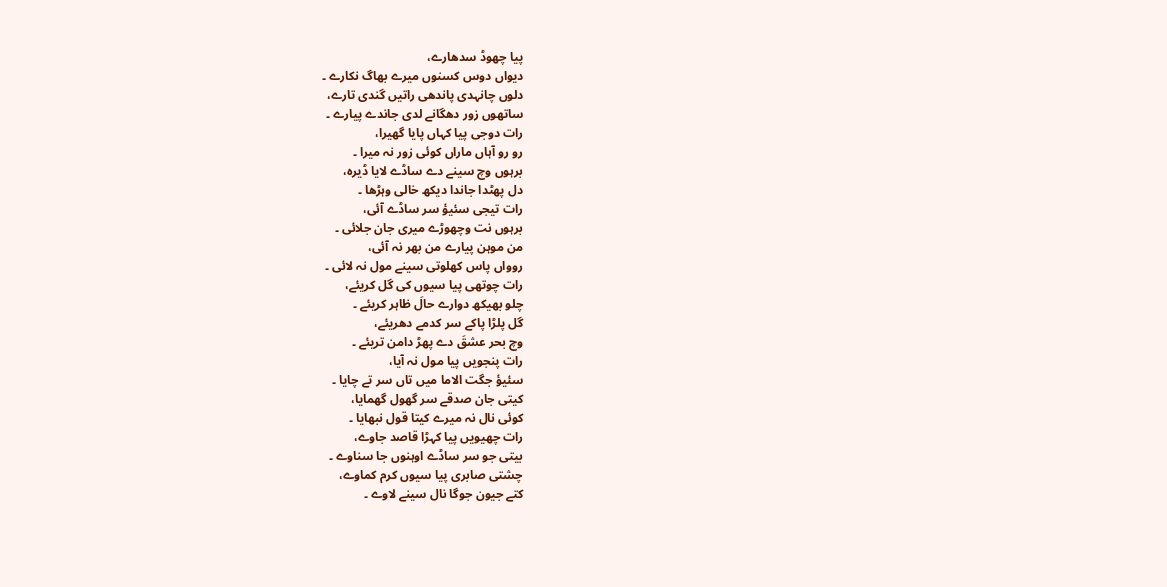پیا چھوڈ سدھارے،
دیواں دوس کسنوں میرے بھاگ نکارے ۔
دلوں چانہدی پاندھی راتیں گندی تارے،
ساتھوں زور دھگانے لدی جاندے پیارے ۔
رات دوجی پیا کہاں پایا گھیرا،
رو رو آہاں ماراں کوئی زور نہ میرا ۔
برہوں وچ سینے دے ساڈے لایا ڈیرہ،
دل پھٹدا جاندا دیکھ خالی وہڑھا ۔
رات تیجی سئیؤ سر ساڈے آئی،
برہوں نت وچھوڑے میری جان جلائی ۔
من موہن پیارے من بھر نہ آئی،
روواں پاس کھلوتی سینے مول نہ لائی ۔
رات چوتھی پیا سیوں کی گل کریئے،
چلو بھیکھ دوارے حالَ ظاہر کریئے ۔
گل پلڑا پاکے سر کدمے دھریئے،
وچ بحر عشقَ دے پھڑ دامن تریئے ۔
رات پنجویں پیا مول نہ آیا،
سئیؤ جگت الاما میں تاں سر تے چایا ۔
کیتی جان صدقے سر گھول گھمایا،
کوئی نال نہ میرے کیتا قول نبھایا ۔
رات چھیویں پیا کہڑا قاصد جاوے،
بیتی جو سر ساڈے اوہنوں جا سناوے ۔
چشتی صابری پیا سیوں کرم کماوے،
کتے جیون جوگا نال سینے لاوے ۔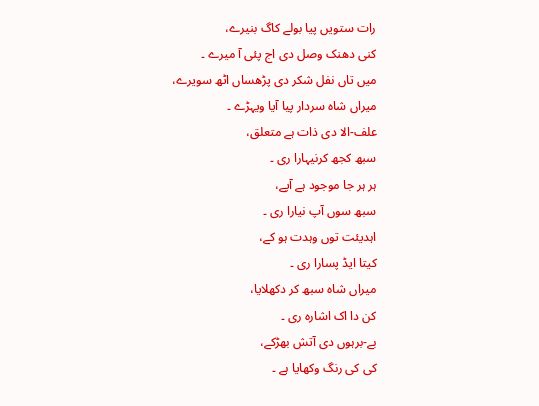رات ستویں پیا بولے کاگ بنیرے،
کنی دھنک وصل دی اج پئی آ میرے ۔
میں تاں نفل شکر دی پڑھساں اٹھ سویرے،
میراں شاہ سردار پیا آیا ویہڑے ۔
علف-الا دی ذات ہے متعلق،
سبھ کجھ کرنیہارا ری ۔
ہر ہر جا موجود ہے آپے،
سبھ سوں آپ نیارا ری ۔
اہدیئت توں وہدت ہو کے،
کیتا ایڈ پسارا ری ۔
میراں شاہ سبھ کر دکھلایا،
کن دا اک اشارہ ری ۔
بے-برہوں دی آتش بھڑکے،
کی کی رنگ وکھایا ہے ۔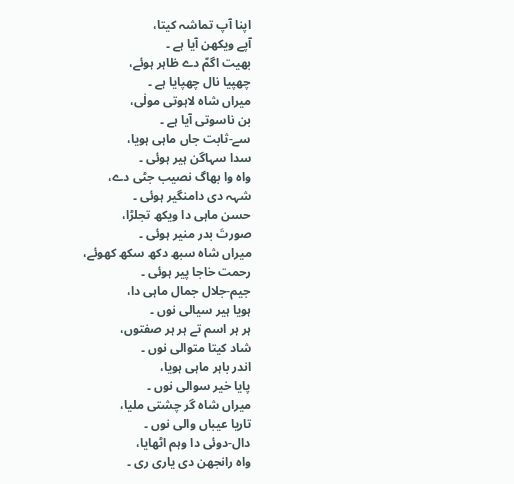اپنا آپ تماشہ کیتا،
آپے ویکھن آیا ہے ۔
بھیت اگمّ دے ظاہر ہوئے،
چھپیا نال چھپایا ہے ۔
میراں شاہ لاہوتی مولٰی،
بن ناسوتی آیا ہے ۔
سے-ثابت جاں ماہی ہویا،
سدا سہاگن ہیر ہوئی ۔
واہ وا بھاگ نصیب جٹی دے،
شہہ دی دامنگیر ہوئی ۔
حسن ماہی دا ویکھ تجلڑا،
صورتَ بدر منیر ہوئی ۔
میراں شاہ سبھ دکھ سکھ کھوئے،
رحمت خاجا پیر ہوئی ۔
جیم-جلال جمال ماہی دا،
ہویا ہیر سیالی نوں ۔
ہر ہر اسم تے ہر ہر صفتوں،
شاد کیتا متوالی نوں ۔
اندر باہر ماہی ہویا،
پایا خیر سوالی نوں ۔
میراں شاہ گر چشتی ملیا،
تاریا عیباں والی نوں ۔
دال-دوئی دا وہم اٹھایا،
واہ رانجھن دی یاری ری ۔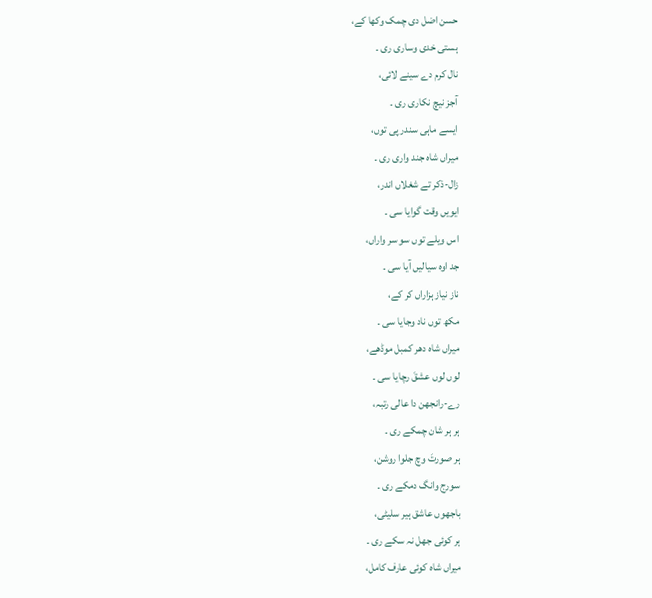حسن اضل دی چمک وکھا کے،
ہستی خدی وساری ری ۔
نال کرم دے سینے لائی،
آجز نیچ نکاری ری ۔
ایسے ماہی سندر پی توں،
میراں شاہ جند واری ری ۔
زال-ذکر تے شغلاں اندر،
ایویں وقت گوایا سی ۔
اس ویلے توں سو سر واراں،
جد اوہ سیالیں آیا سی ۔
ناز نیاز ہزاراں کر کے،
مکھ توں ناد وجایا سی ۔
میراں شاہ دھر کمبل موڈھے،
لوں لوں عشقَ رچایا سی ۔
رے-رانجھن دا عالی رتبہ،
ہر ہر شان چمکے ری ۔
ہر صورتَ وچ جلوا روشن،
سورج وانگ دمکے ری ۔
باجھوں عاشق ہیر سلیٹی،
ہر کوئی جھل نہ سکے ری ۔
میراں شاہ کوئی عارف کامل،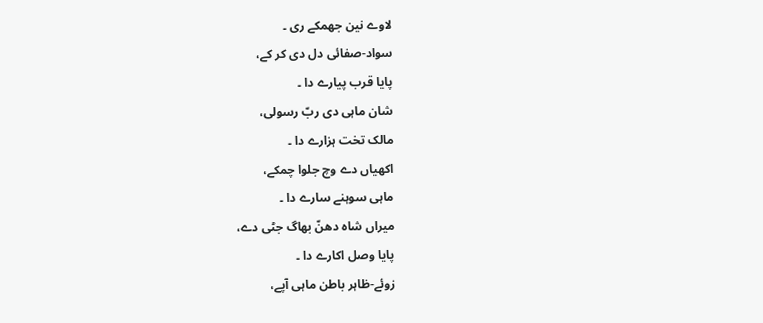لاوے نین جھمکے ری ۔
سواد-صفائی دل دی کر کے،
پایا قرب پیارے دا ۔
شان ماہی دی ربّ رسولی،
مالک تخت ہزارے دا ۔
اکھیاں دے وچ جلوا چمکے،
ماہی سوہنے سارے دا ۔
میراں شاہ دھنّ بھاگ جٹی دے،
پایا وصل اکارے دا ۔
زوئے-ظاہر باطن ماہی آپے،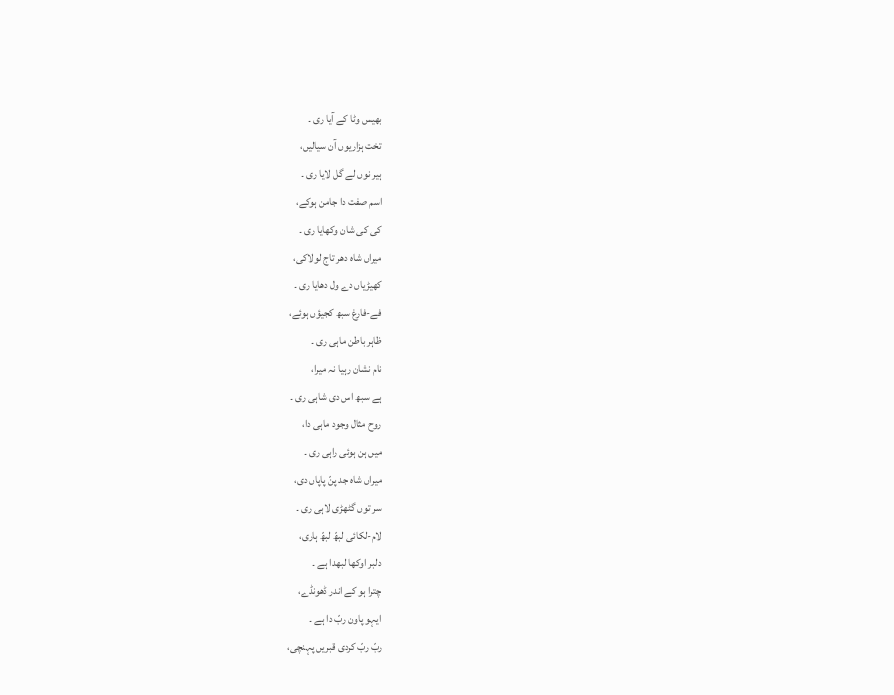بھیس وٹا کے آیا ری ۔
تخت ہزاریوں آن سیالیں،
ہیر نوں لے گل لایا ری ۔
اسم صفت دا جامن ہوکے،
کی کی شان وکھایا ری ۔
میراں شاہ دھر تاج لولاکی،
کھیڑیاں دے ول دھایا ری ۔
فے-فارغ سبھ کجیؤں ہوئے،
ظاہر باطن ماہی ری ۔
نام نشان رہیا نہ میرا،
ہے سبھ اس دی شاہی ری ۔
روح مثال وجود ماہی دا،
میں ہن ہوئی راہی ری ۔
میراں شاہ جد پنّ پاپاں دی،
سر توں گٹھڑی لاہی ری ۔
لام-لکائی لبھّ لبھّ ہاری،
دلبر اوکھا لبھدا ہے ۔
چترا ہو کے اندر ڈھونڈے،
ایہو پاون ربّ دا ہے ۔
ربّ ربّ کردی قبریں پہنچی،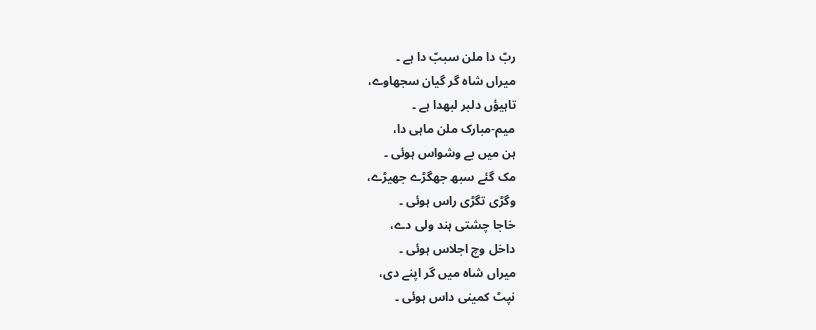ربّ دا ملن سببّ دا ہے ۔
میراں شاہ گر گیان سجھاوے،
تاہیؤں دلبر لبھدا ہے ۔
میم-مبارک ملن ماہی دا،
ہن میں بے وشواس ہوئی ۔
مک گئے سبھ جھگڑے جھیڑے،
وگڑی تگڑی راس ہوئی ۔
خاجا چشتی ہند ولی دے،
داخل وچ اجلاس ہوئی ۔
میراں شاہ میں گر اپنے دی،
نپٹ کمینی داس ہوئی ۔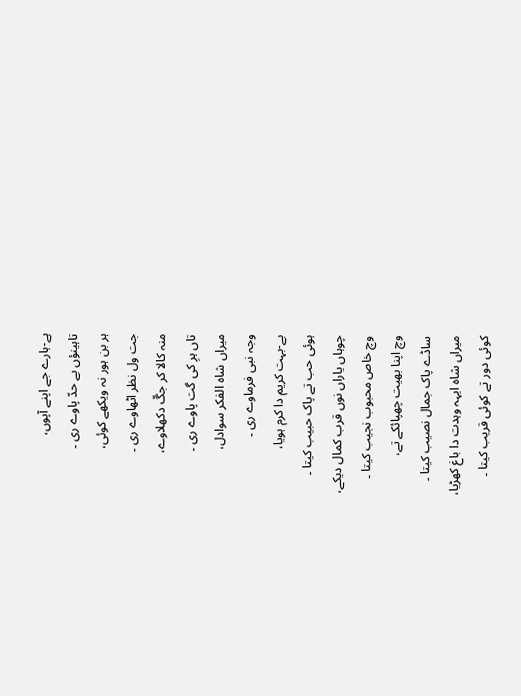ہے-ہارے جے اپنے آپوں،
تاہینؤں بے حدّ پاوے ری ۔
ہر بن ہور نہ ویکھے کوئی،
جت ول نظر اٹھاوے ری ۔
منہ کالا کر جگّ دکھلاوے،
تاں ہرِ کی گت پاوے ری ۔
میراں شاہ الفکر سوادل،
وجہ نبی فرماوے ری ۔
بے-بہت کریم دا کرم ہویا،
ہوئی حب تے پاک حبیب کیتا ۔
چوہاں یاراں نوں قرب کمال دیکے،
وچ خاص محبوب نجیب کیتا ۔
وچ اپنا بھیت چھپائکے تے،
ساڈے پاک جمال نصیب کیتا ۔
میراں شاہ ایہہ وہدت دا باغ کھڑیا،
کوئی دور تے کوئی قریب کیتا ۔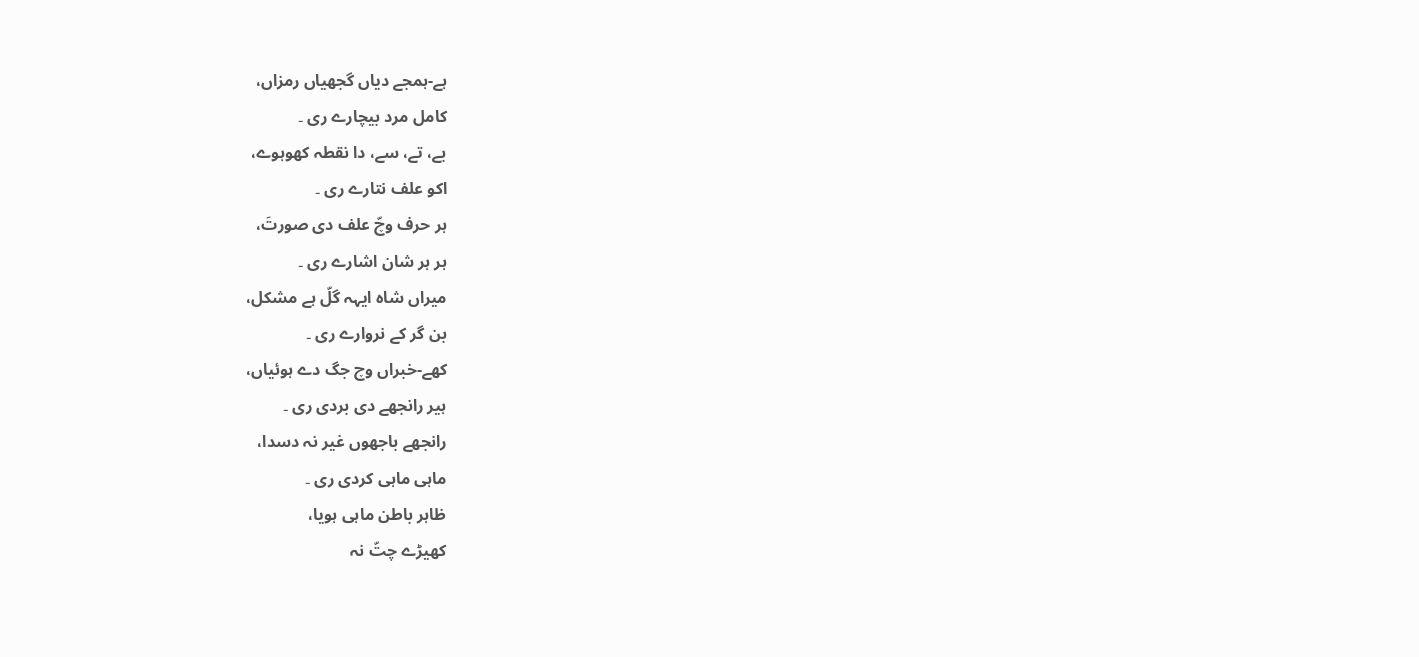ہے-ہمجے دیاں گجھیاں رمزاں،
کامل مرد بیچارے ری ۔
بے، تے، سے، دا نقطہ کھوہوے،
اکو علف نتارے ری ۔
ہر حرف وچّ علف دی صورتَ،
ہر ہر شان اشارے ری ۔
میراں شاہ ایہہ گلّ ہے مشکل،
بن گر کے نروارے ری ۔
کھے-خبراں وچ جگ دے ہوئیاں،
ہیر رانجھے دی بردی ری ۔
رانجھے باجھوں غیر نہ دسدا،
ماہی ماہی کردی ری ۔
ظاہر باطن ماہی ہویا،
کھیڑے چتّ نہ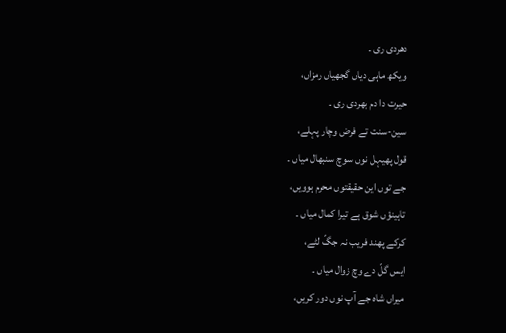دھردی ری ۔
ویکھ ماہی دیاں گجھیاں رمزاں،
حیرت دا دم بھردی ری ۔
سین-سنت تے فرض وچار پہلے،
قول پھیہل نوں سوچ سنبھال میاں ۔
جے توں این حقیقتوں محرم ہوویں،
تاہینؤں شوق ہے تیرا کمال میاں ۔
کرکے پھند فریب نہ جگّ لٹے،
ایس گلّ دے وچ زوال میاں ۔
میراں شاہ جے آپ نوں دور کریں،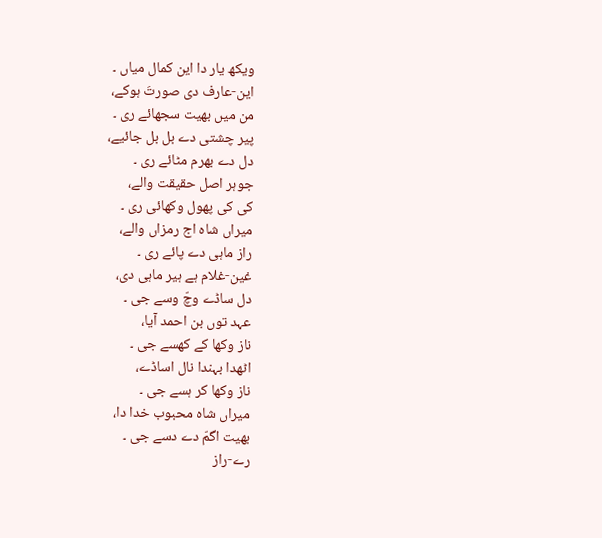ویکھ یار دا این کمال میاں ۔
این-عارف دی صورتَ ہوکے،
من میں بھیت سجھائے ری ۔
پیر چشتی دے بل بل جائیے،
دل دے بھرم مٹائے ری ۔
جوہر اصل حقیقت والے،
کی کی پھول وکھائی ری ۔
میراں شاہ اج رمزاں والے،
راز ماہی دے پائے ری ۔
غین-غلام ہے ہیر ماہی دی،
دل ساڈے وچّ وسے جی ۔
عہد توں بن احمد آیا،
ناز وکھا کے کھسے جی ۔
اٹھدا بہندا نال اساڈے،
ناز وکھا کر ہسے جی ۔
میراں شاہ محبوب خدا دا،
بھیت اگمّ دے دسے جی ۔
رے-راز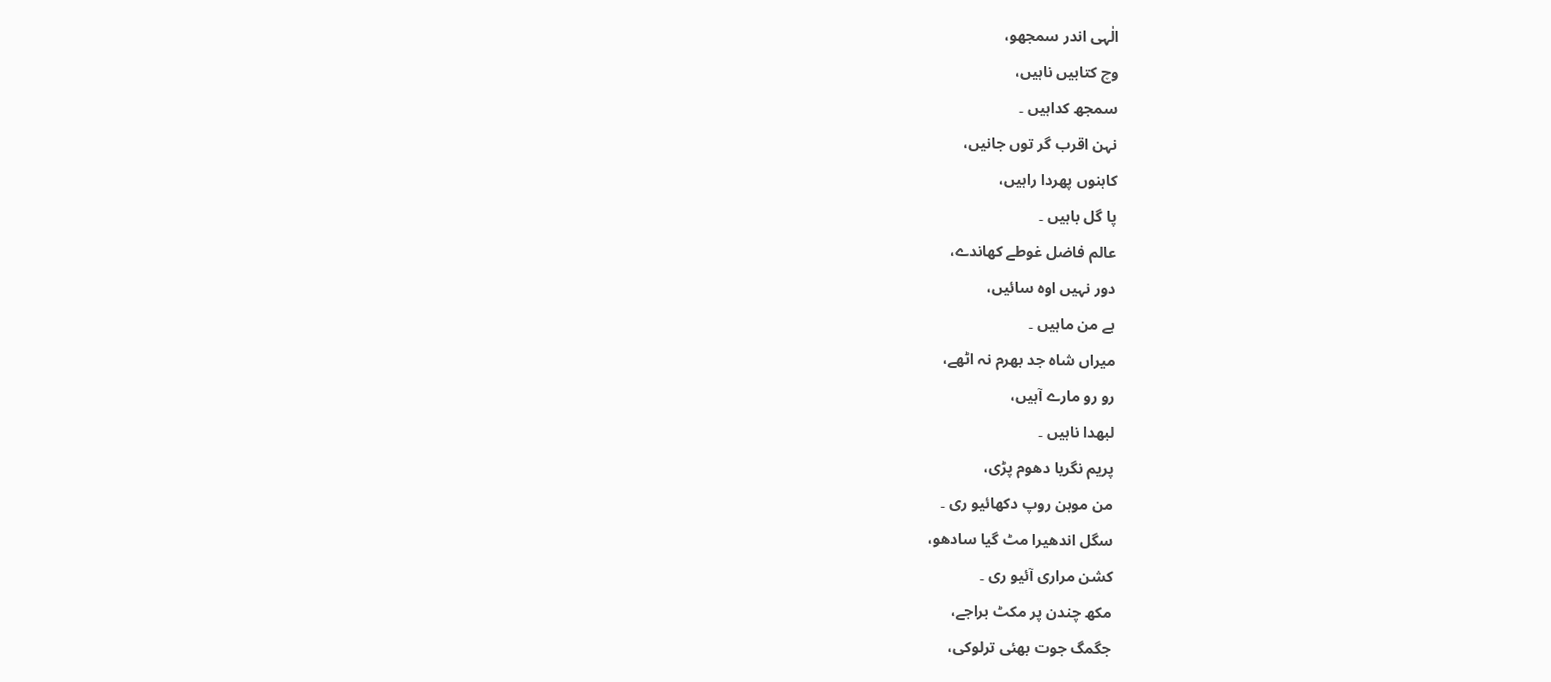الٰہی اندر سمجھو،
وچ کتابیں ناہیں،
سمجھ کداہیں ۔
نہن اقرب گر توں جانیں،
کاہنوں پھردا راہیں،
پا گل باہیں ۔
عالم فاضل غوطے کھاندے،
دور نہیں اوہ سائیں،
ہے من ماہیں ۔
میراں شاہ جد بھرم نہ اٹھے،
رو رو مارے آہیں،
لبھدا ناہیں ۔
پریم نگریا دھوم پڑی،
من موہن روپ دکھائیو ری ۔
سگل اندھیرا مٹ گیا سادھو،
کشن مراری آئیو ری ۔
مکھ چندن پر مکٹ براجے،
جگمگ جوت بھئی ترلوکی،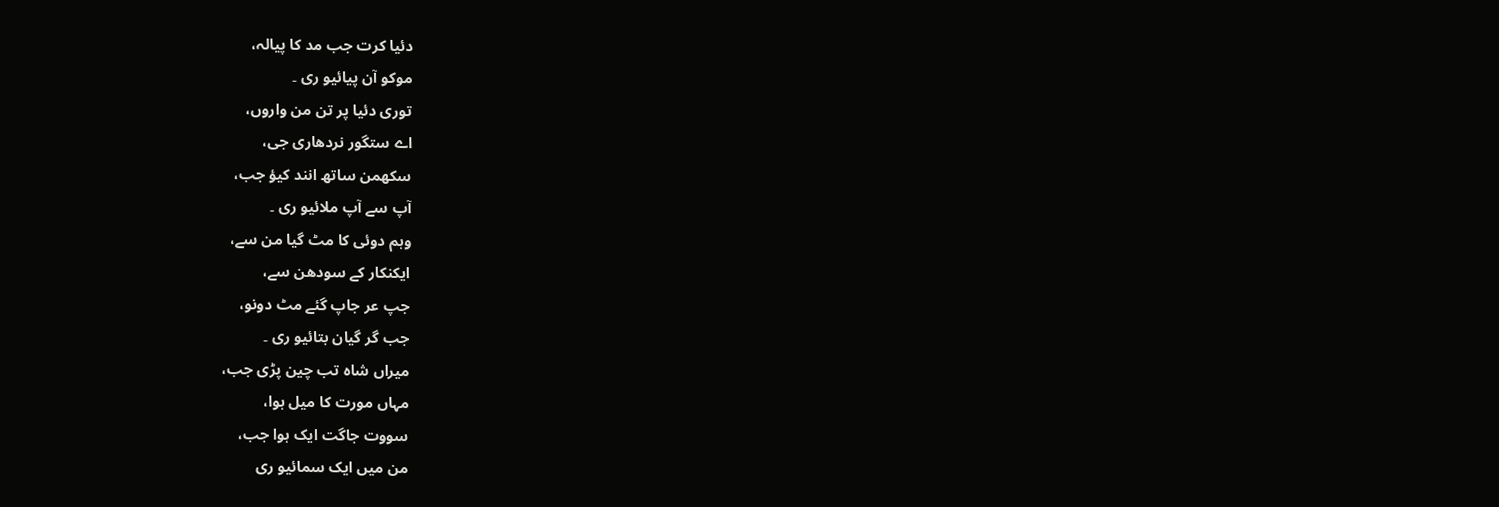دئیا کرت جب مد کا پیالہ،
موکو آن پیائیو ری ۔
توری دئیا پر تن من واروں،
اے ستگور نردھاری جی،
سکھمن ساتھ انند کیؤ جب،
آپ سے آپ ملائیو ری ۔
وہم دوئی کا مٹ گیا من سے،
ایکنکار کے سودھن سے،
جپ عر جاپ گئے مٹ دونو،
جب گر گیان بتائیو ری ۔
میراں شاہ تب چین پڑی جب،
مہاں مورت کا میل ہوا،
سووت جاگت ایک ہوا جب،
من میں ایک سمائیو ری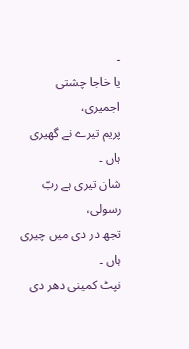۔
یا خاجا چشتی اجمیری،
پریم تیرے نے گھیری ہاں ۔
شان تیری ہے ربّ رسولی،
تجھ در دی میں چیری ہاں ۔
نپٹ کمینی دھر دی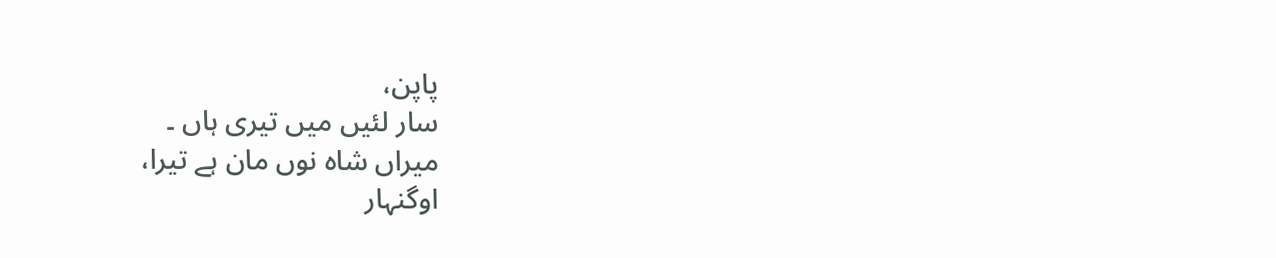پاپن،
سار لئیں میں تیری ہاں ۔
میراں شاہ نوں مان ہے تیرا،
اوگنہار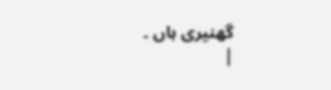گھنیری ہاں ۔
|